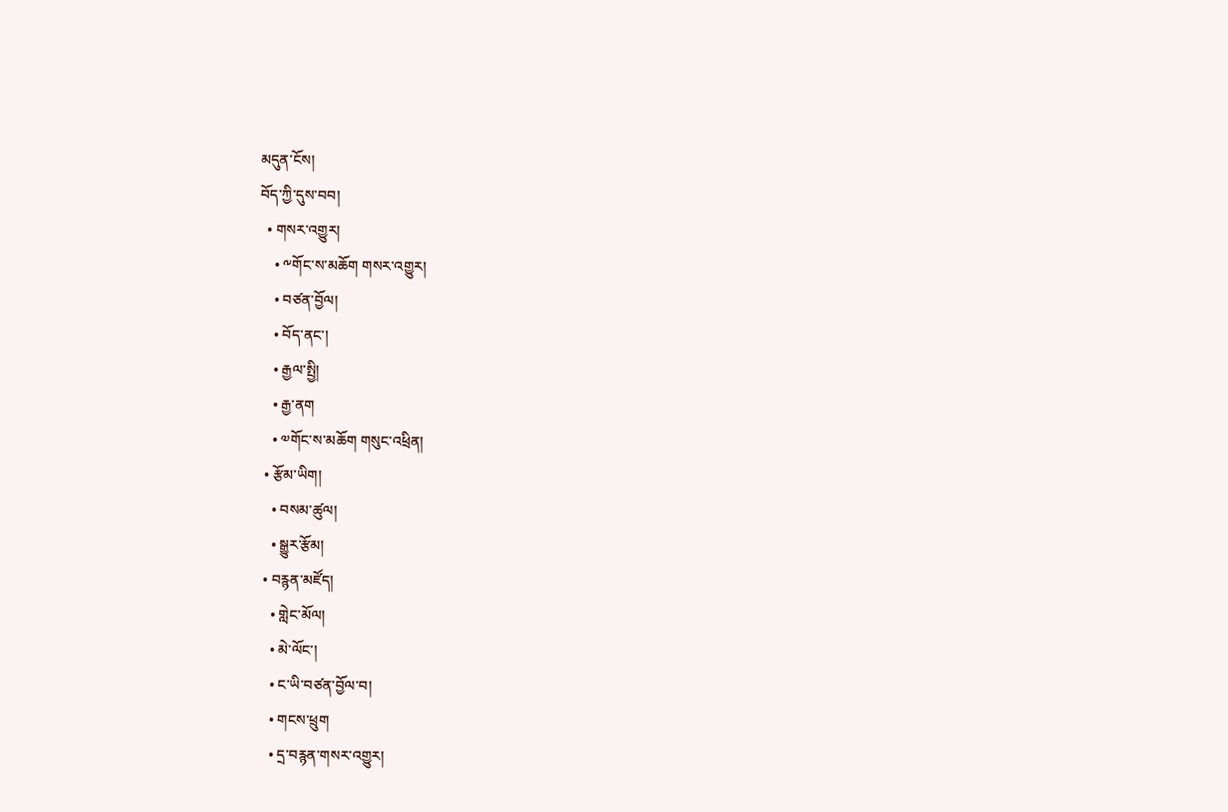མདུན་ངོས།
བོད་ཀྱི་དུས་བབ།
  • གསར་འགྱུར།
    • ༸གོང་ས་མཆོག གསར་འགྱུར།
    • བཙན་བྱོལ།
    • བོད་ནང་།
    • རྒྱལ་སྤྱི།
    • རྒྱ་ནག
    • ༧གོང་ས་མཆོག གསུང་འཕྲིན།
  • རྩོམ་ཡིག།
    • བསམ་ཚུལ།
    • སྒྱུར་རྩོམ།
  • བརྙན་མཛོད།
    • གླེང་མོལ།
    • མེ་ལོང་།
    • ང་ཡི་བཙན་བྱོལ་བ།
    • གངས་ཕྲུག
    • དྲ་བརྙན་གསར་འགྱུར།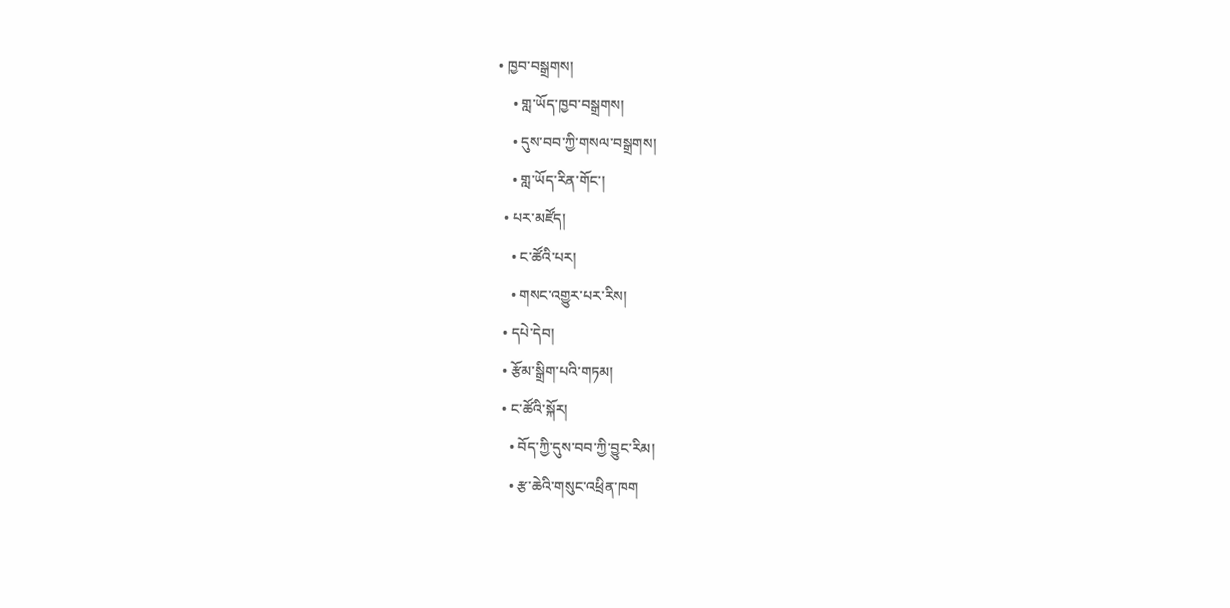• ཁྱབ་བསྒྲགས།
    • གླ་ཡོད་ཁྱབ་བསྒྲགས།
    • དུས་བབ་ཀྱི་གསལ་བསྒྲགས།
    • གླ་ཡོད་རིན་གོང་།
  • པར་མཛོད།
    • ང་ཚོའི་པར།
    • གསང་འགྱུར་པར་རིས།
  • དཔེ་དེབ།
  • རྩོམ་སྒྲིག་པའི་གཏམ།
  • ང་ཚོའི་སྐོར།
    • བོད་ཀྱི་དུས་བབ་ཀྱི་བྱུང་རིམ།
    • རྩ་ཆེའི་གསུང་འཕྲིན་ཁག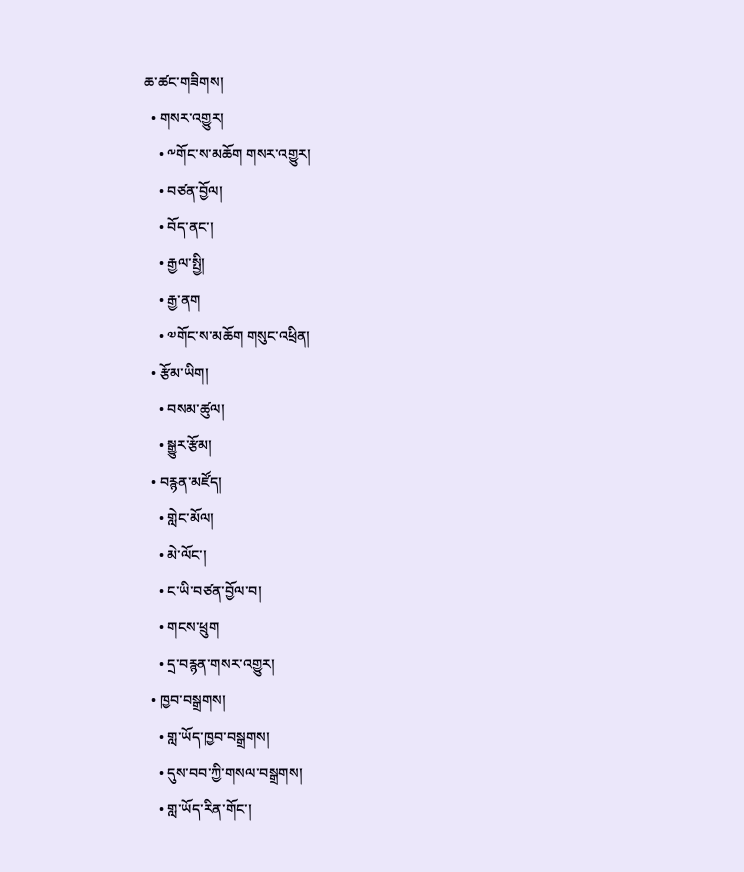ཆ་ཚང་གཟིགས།
  • གསར་འགྱུར།
    • ༸གོང་ས་མཆོག གསར་འགྱུར།
    • བཙན་བྱོལ།
    • བོད་ནང་།
    • རྒྱལ་སྤྱི།
    • རྒྱ་ནག
    • ༧གོང་ས་མཆོག གསུང་འཕྲིན།
  • རྩོམ་ཡིག།
    • བསམ་ཚུལ།
    • སྒྱུར་རྩོམ།
  • བརྙན་མཛོད།
    • གླེང་མོལ།
    • མེ་ལོང་།
    • ང་ཡི་བཙན་བྱོལ་བ།
    • གངས་ཕྲུག
    • དྲ་བརྙན་གསར་འགྱུར།
  • ཁྱབ་བསྒྲགས།
    • གླ་ཡོད་ཁྱབ་བསྒྲགས།
    • དུས་བབ་ཀྱི་གསལ་བསྒྲགས།
    • གླ་ཡོད་རིན་གོང་།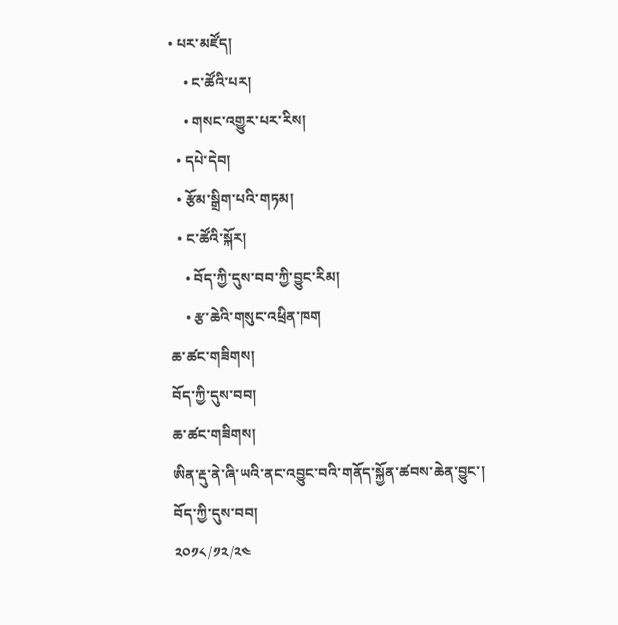• པར་མཛོད།
    • ང་ཚོའི་པར།
    • གསང་འགྱུར་པར་རིས།
  • དཔེ་དེབ།
  • རྩོམ་སྒྲིག་པའི་གཏམ།
  • ང་ཚོའི་སྐོར།
    • བོད་ཀྱི་དུས་བབ་ཀྱི་བྱུང་རིམ།
    • རྩ་ཆེའི་གསུང་འཕྲིན་ཁག
ཆ་ཚང་གཟིགས།
བོད་ཀྱི་དུས་བབ།
ཆ་ཚང་གཟིགས།
ཨིན་རྡུ་ནེ་ཞི་ཡའི་ནང་འབྱུང་བའི་གནོད་སྐྱོན་ཚབས་ཆེན་བྱུང་།
བོད་ཀྱི་དུས་བབ།
༢༠༡༨/༡༢/༢༤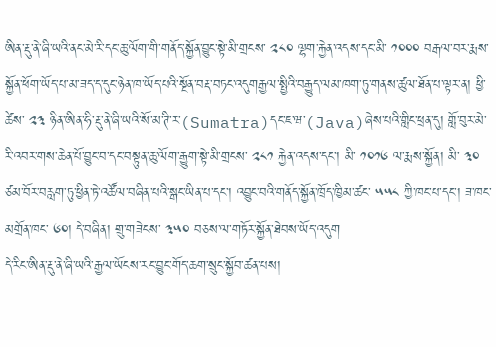ཨིན་རྡུ་ནེ་ཞི་ཡའི་ནང་མེ་རི་དང་ཆུ་ལོག་གི་གནོད་སྐྱོན་བྱུང་སྟེ་མི་གྲངས་ ༢༨༠ ལྷག་རྐྱེན་འདས་དང་མི་ ༡༠༠༠ བརྒལ་བར་རྨས་སྐྱོན་ཕོག་ཡོད་པ་མ་ཟད་ད་དུང་ཉེན་ཁ་ཡོད་པའི་སྔོན་བརྡ་བཏང་འདུགརྒྱལ་སྤྱིའི་བརྒྱུད་ལམ་ཁག་ཏུ་གནས་ཚུལ་ཐོན་པ་ལྟར་ན། ཕྱི་ཚེས་ ༢༣ ཉིན་ཨིན་ཧི་རྡུ་ནེ་ཞི་ཡའི་སོ་མ་ཊི་ར་(Sumatra)དང་ཇ་ཝ་(Java)ཞེས་པའི་གླིང་ཕྲན་དུ། གློ་བུར་མེ་རི་འབར་གས་ཆེན་པོ་བྱུང་བ་དང་བསྟུན་ཆུ་ལོག་རྒྱུག་སྟེ་མི་གྲངས་ ༢༨༡ རྐྱེན་འདས་དང་། མི་ ༡༠༡༦ ལ་རྨས་སྐྱོན། མི་ ༣༠ ཙམ་བོར་བརླག་ཏུ་ཕྱིན་ཏེ་འཚོལ་བཞིན་པའི་སྒང་ཡིན་པ་དང་། འབྱུང་བའི་གནོད་སྐྱོན་ཁྲོད་ཁྱིམ་ཚང་ ༥༥༨ ཀྱི་ཁང་པ་དང་། ཟ་ཁང་མགྲོན་ཁང་ ༦༠། དེ་བཞིན། གྲུ་གཟེངས་ ༣༥༠ བཅས་ལ་གཏོར་སྐྱོན་ཐེབས་ཡོད་འདུག
དེ་རིང་ཨིན་རྡུ་ནེ་ཞི་ཡའི་རྒྱལ་ཡོངས་རང་བྱུང་གོད་ཆག་སྲུང་སྐྱོབ་ཚན་པས།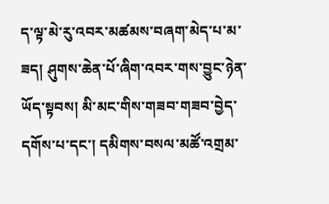ད་ལྟ་མེ་རུ་འབར་མཚམས་བཞག་མེད་པ་མ་ཟད། ཤུགས་ཆེན་པོ་ཞིག་འབར་གས་བྱུང་ཉེན་ཡོད་སྟབས། མི་མང་གིས་གཟབ་གཟབ་བྱེད་དགོས་པ་དང་། དམིགས་བསལ་མཚོ་འགྲམ་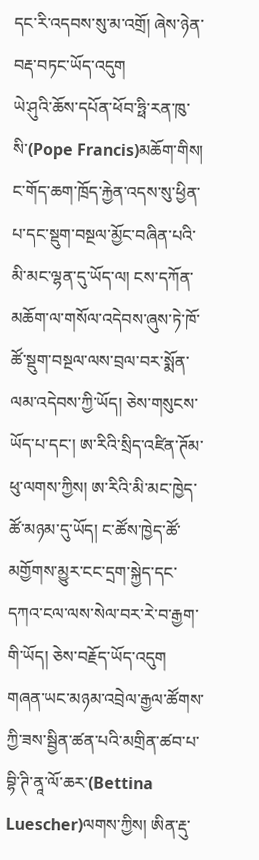དང་རི་འདབས་སུ་མ་འགྲོ། ཞེས་ཉེན་བརྡ་བཏང་ཡོད་འདུག
ཡེ་ཤུའི་ཆོས་དཔོན་ཕོབ་ཧྥི་རན་ཁུ་སི་(Pope Francis)མཆོག་གིས། ང་གོད་ཆག་ཁྲོད་རྐྱེན་འདས་སུ་ཕྱིན་པ་དང་སྡུག་བསྔལ་མྱོང་བཞིན་པའི་མི་མང་ལྷན་དུ་ཡོད་ལ། ངས་དཀོན་མཆོག་ལ་གསོལ་འདེབས་ཞུས་ཏེ་ཁོ་ཚོ་སྡུག་བསྔལ་ལས་བྲལ་བར་སྨོན་ལམ་འདེབས་ཀྱི་ཡོད། ཅེས་གསུངས་ཡོད་པ་དང་། ཨ་རིའི་སྲིད་འཛིན་ཊོམ་ཕུ་ལགས་ཀྱིས། ཨ་རིའི་མི་མང་ཁྱེད་ཚོ་མཉམ་དུ་ཡོད། ང་ཚོས་ཁྱེད་ཚོ་མགྱོགས་མྱུར་ངང་དྲག་སྐྱེད་དང་དཀའ་ངལ་ལས་སེལ་བར་རེ་བ་རྒྱག་གི་ཡོད། ཅེས་བརྗོད་ཡོད་འདུག
གཞན་ཡང་མཉམ་འབྲེལ་རྒྱལ་ཚོགས་ཀྱི་ཟས་སྦྱིན་ཚན་པའི་མགྲིན་ཚབ་པ་བྷི་ཊི་ནཱ་ལོ་ཆར་(Bettina Luescher)ལགས་ཀྱིས། ཨིན་རྡུ་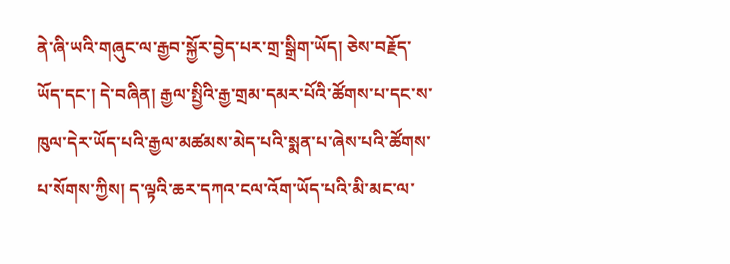ནེ་ཞི་ཡའི་གཞུང་ལ་རྒྱབ་སྐྱོར་བྱེད་པར་གྲ་སྒྲིག་ཡོད། ཅེས་བརྗོད་ཡོད་དང་། དེ་བཞིན། རྒྱལ་སྤྱིའི་རྒྱ་གྲམ་དམར་པོའི་ཚོགས་པ་དང་ས་ཁུལ་དེར་ཡོད་པའི་རྒྱལ་མཚམས་མེད་པའི་སྨན་པ་ཞེས་པའི་ཚོགས་པ་སོགས་ཀྱིས། ད་ལྟའི་ཆར་དཀའ་ངལ་འོག་ཡོད་པའི་མི་མང་ལ་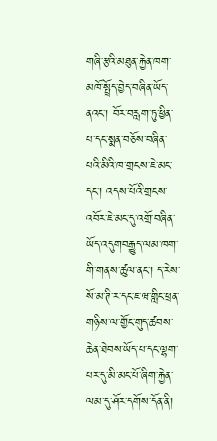གཞི་རྩའི་མཐུན་རྐྱེན་ཁག་མཁོ་སྤྲོད་བྱེད་བཞིན་ཡོད་ནའང་། བོར་བརླག་ཏུ་ཕྱིན་པ་དང་སྨན་བཅོས་བཞིན་པའི་མིའི་ཁ་གྲངས་ཇེ་མང་དང་། འདས་པོའི་གྲངས་འབོར་ཇེ་མང་དུ་འགྲོ་བཞིན་ཡོད་འདུགབརྒྱུད་ལམ་ཁག་གི་གནས་ཚུལ་ནང་། ད་རེས་སོ་མ་ཊི་ར་དང་ཇ་ཝ་གླིང་ཕྲན་གཉིས་ལ་གྱོང་གུད་ཚབས་ཆེན་ཐེབས་ཡོད་པ་དང་ལྷག་པར་དུ་མི་མང་པོ་ཞིག་རྐྱེན་ལམ་དུ་ཤོར་དགོས་དོན་ནི།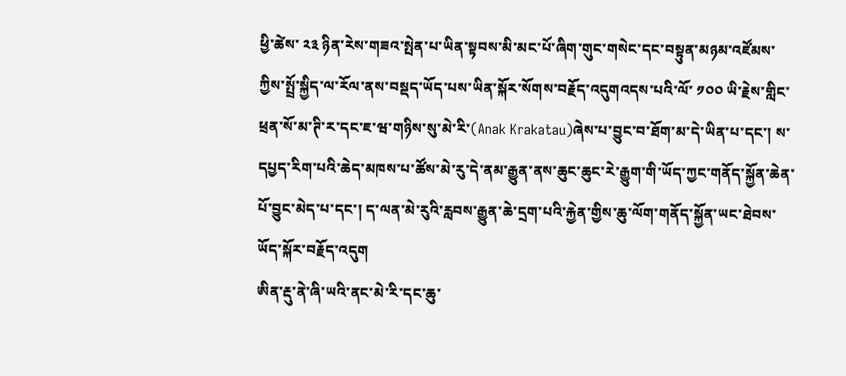ཕྱི་ཚེས་ ༢༣ ཉིན་རེས་གཟའ་སྤེན་པ་ཡིན་སྟབས་མི་མང་པོ་ཞིག་གུང་གསེང་དང་བསྟུན་མཉམ་འཛོམས་ཀྱིས་སྤྲོ་སྐྱིད་ལ་རོལ་ནས་བསྡད་ཡོད་པས་ཡིན་སྐོར་སོགས་བརྗོད་འདུགའདས་པའི་ལོ་ ༡༠༠ ཡི་རྗེས་གླིང་ཕྲན་སོ་མ་ཊི་ར་དང་ཇ་ཝ་གཉིས་སུ་མེ་རི་(Anak Krakatau)ཞེས་པ་བྱུང་བ་ཐོག་མ་དེ་ཡིན་པ་དང་། ས་དཔྱད་རིག་པའི་ཆེད་མཁས་པ་ཚོས་མེ་རུ་དེ་ནམ་རྒྱུན་ནས་ཆུང་ཆུང་རེ་རྒྱུག་གི་ཡོད་ཀྱང་གནོད་སྐྱོན་ཆེན་པོ་བྱུང་མེད་པ་དང་། ད་ལན་མེ་རུའི་རླབས་རྒྱུན་ཆེ་དྲག་པའི་རྐྱེན་གྱིས་ཆུ་ལོག་གནོད་སྐྱོན་ཡང་ཐེབས་ཡོད་སྐོར་བརྗོད་འདུག
ཨིན་རྡུ་ནེ་ཞི་ཡའི་ནང་མེ་རི་དང་ཆུ་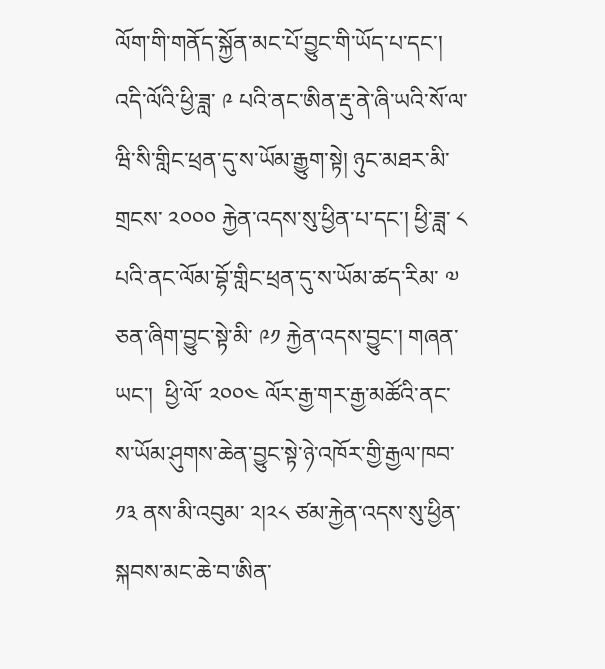ལོག་གི་གནོད་སྐྱོན་མང་པོ་བྱུང་གི་ཡོད་པ་དང་། འདི་ལོའི་ཕྱི་ཟླ་ ༩ པའི་ནང་ཨིན་རྡུ་ནེ་ཞི་ཡའི་སོ་ལ་ཝི་སི་གླིང་ཕྲན་དུ་ས་ཡོམ་རྒྱུག་སྟེ། ཉུང་མཐར་མི་གྲངས་ ༢༠༠༠ རྐྱེན་འདས་སུ་ཕྱིན་པ་དང་། ཕྱི་ཟླ་ ༨ པའི་ནང་ལོམ་བྷོ་གླིང་ཕྲན་དུ་ས་ཡོམ་ཚད་རིམ་ ༧ ཅན་ཞིག་བྱུང་སྟེ་མི་ ༩༡ རྐྱེན་འདས་བྱུང་། གཞན་ཡང་།  ཕྱི་ལོ་ ༢༠༠༤ ལོར་རྒྱ་གར་རྒྱ་མཚོའི་ནང་ས་ཡོམ་ཤུགས་ཆེན་བྱུང་སྟེ་ཉེ་འཁོར་གྱི་རྒྱལ་ཁབ་ ༡༣ ནས་མི་འབུམ་ ༢།༢༨ ཙམ་རྐྱེན་འདས་སུ་ཕྱིན་སྐབས་མང་ཆེ་བ་ཨིན་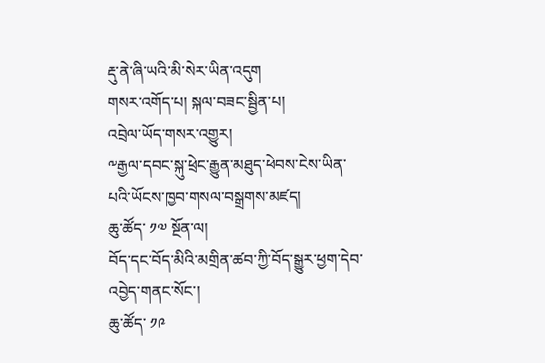རྡུ་ནེ་ཞི་ཡའི་མི་སེར་ཡིན་འདུག
གསར་འགོད་པ། སྐལ་བཟང་སྦྱིན་པ།
འབྲེལ་ཡོད་གསར་འགྱུར།
༸རྒྱལ་དབང་སྐུ་ཕྲེང་རྒྱུན་མཐུད་ཕེབས་ངེས་ཡིན་པའི་ཡོངས་ཁྱབ་གསལ་བསྒྲགས་མཛད།
ཆུ་ཚོད་ ༡༧ སྔོན་ལ།
བོད་དང་བོད་མིའི་མགྲིན་ཚབ་ཀྱི་བོད་སྒྱུར་ཕྱག་དེབ་འབྱེད་གནང་སོང་།
ཆུ་ཚོད་ ༡༩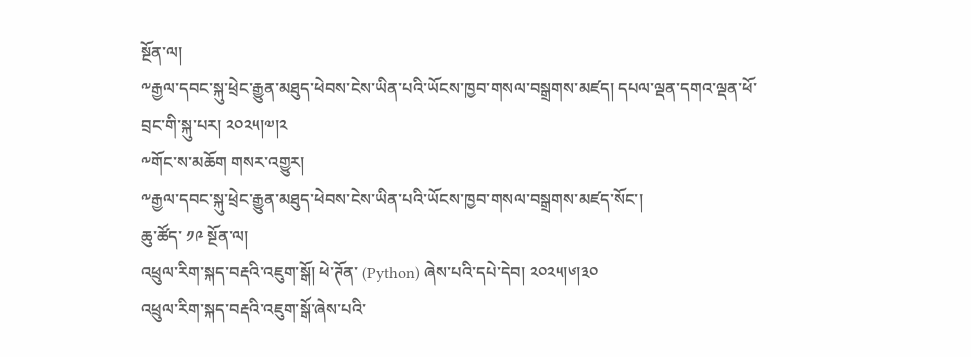སྔོན་ལ།
༸རྒྱལ་དབང་སྐུ་ཕྲེང་རྒྱུན་མཐུད་ཕེབས་ངེས་ཡིན་པའི་ཡོངས་ཁྱབ་གསལ་བསྒྲགས་མཛད། དཔལ་ལྡན་དགའ་ལྡན་ཕོ་བྲང་གི་སྐུ་པར། ༢༠༢༥།༧།༢
༸གོང་ས་མཆོག གསར་འགྱུར།
༸རྒྱལ་དབང་སྐུ་ཕྲེང་རྒྱུན་མཐུད་ཕེབས་ངེས་ཡིན་པའི་ཡོངས་ཁྱབ་གསལ་བསྒྲགས་མཛད་སོང་།
ཆུ་ཚོད་ ༡༩ སྔོན་ལ།
འཕྲུལ་རིག་སྐད་བརྡའི་འཇུག་སྒོ། ཕེ་ཊོན་ (Python) ཞེས་པའི་དཔེ་དེབ། ༢༠༢༥།༦།༣༠
འཕྲུལ་རིག་སྐད་བརྡའི་འཇུག་སྒོ་ཞེས་པའི་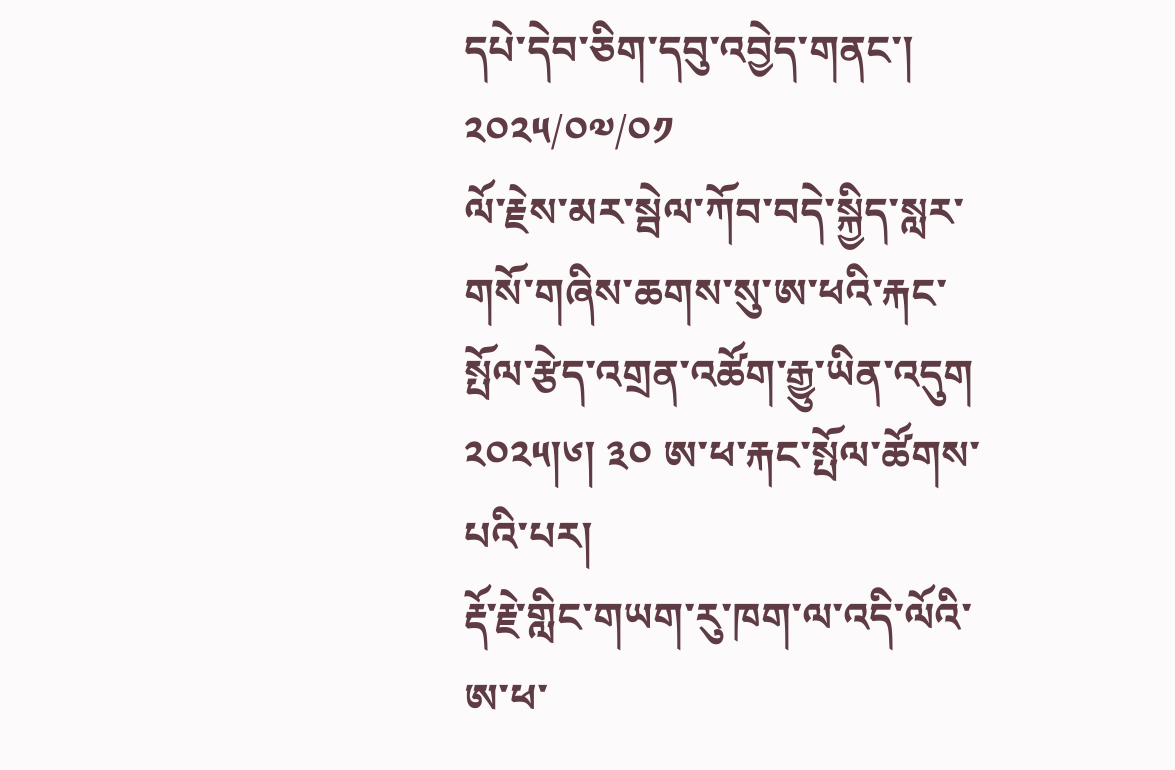དཔེ་དེབ་ཅིག་དབུ་འབྱེད་གནང་།
༢༠༢༥/༠༧/༠༡
ལོ་རྗེས་མར་སྦེལ་ཀོབ་བདེ་སྐྱིད་སླར་གསོ་གཞིས་ཆགས་སུ་ཨ་ཕའི་རྐང་སྤོལ་རྩེད་འགྲན་འཚོག་རྒྱུ་ཡིན་འདུག ༢༠༢༥།༦། ༣༠ ཨ་ཕ་རྐང་སྤོལ་ཚོགས་པའི་པར།
རྡོ་རྗེ་གླིང་གཡག་རུ་ཁག་ལ་འདི་ལོའི་ཨ་ཕ་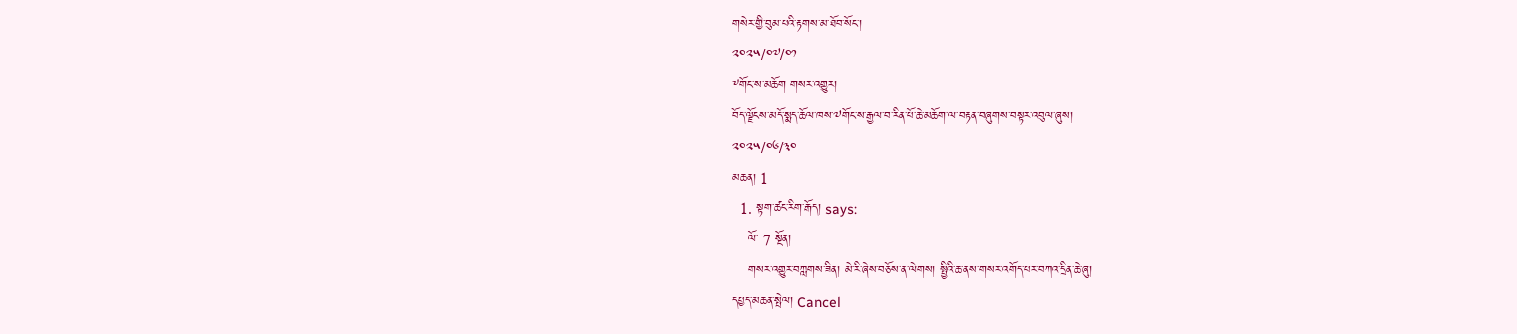གསེར་གྱི་བུམ་པའི་རྟགས་མ་ཐོབ་སོང་།
༢༠༢༥/༠༧/༠༡
༸གོང་ས་མཆོག གསར་འགྱུར།
བོད་ལྗོངས་མདོ་སྨད་ཆོལ་ཁས་༧གོང་ས་རྒྱལ་བ་རིན་པོ་ཆེ་མཆོག་ལ་བརྟན་བཞུགས་བསྟར་འབུལ་ཞུས།
༢༠༢༥/༠༦/༣༠
མཆན། 1
  1. སྟག་ཚང་རིག་རྒོད། says:
    ལོ་ 7 སྔོན།
    གསར་འགྱུར་བཀླགས་ཟིན། མེ་རི་ཞེས་བཅོས་ན་ལེགས། སྤྱིའི་ཆ་ནས་གསར་འགོད་པར་བཀའ་དྲིན་ཆེ་ཞུ།
དཔྱད་མཆན་སྤེལ། Cancel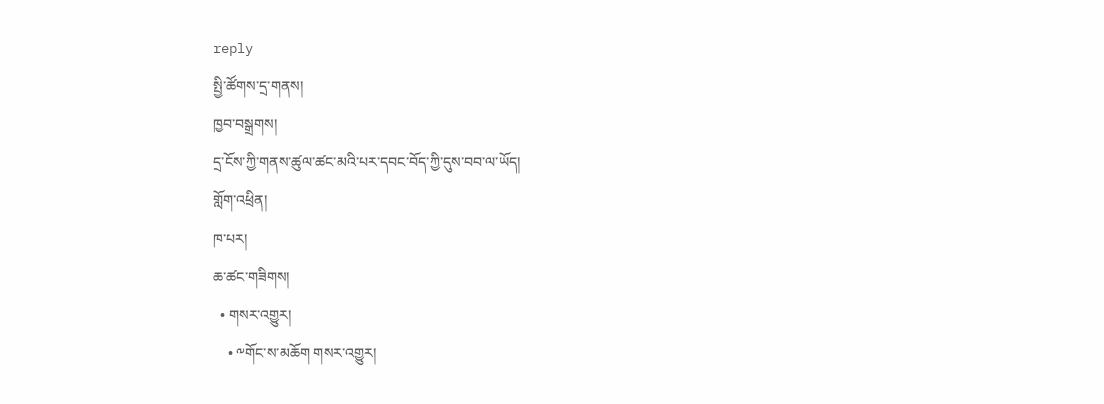reply
སྤྱི་ཚོགས་དྲ་གནས།
ཁྱབ་བསྒྲགས།
དྲ་ངོས་ཀྱི་གནས་ཚུལ་ཚང་མའི་པར་དབང་བོད་ཀྱི་དུས་བབ་ལ་ཡོད།
གློག་འཕྲིན།
ཁ་པར།
ཆ་ཚང་གཟིགས།
  • གསར་འགྱུར།
    • ༸གོང་ས་མཆོག གསར་འགྱུར།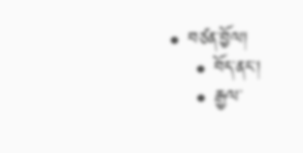• བཙན་བྱོལ།
    • བོད་ནང་།
    • རྒྱལ་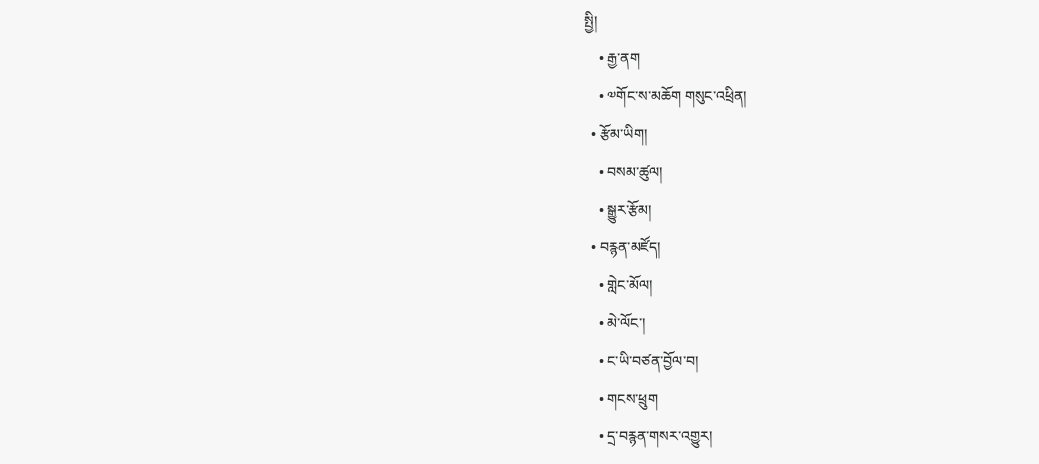སྤྱི།
    • རྒྱ་ནག
    • ༧གོང་ས་མཆོག གསུང་འཕྲིན།
  • རྩོམ་ཡིག།
    • བསམ་ཚུལ།
    • སྒྱུར་རྩོམ།
  • བརྙན་མཛོད།
    • གླེང་མོལ།
    • མེ་ལོང་།
    • ང་ཡི་བཙན་བྱོལ་བ།
    • གངས་ཕྲུག
    • དྲ་བརྙན་གསར་འགྱུར།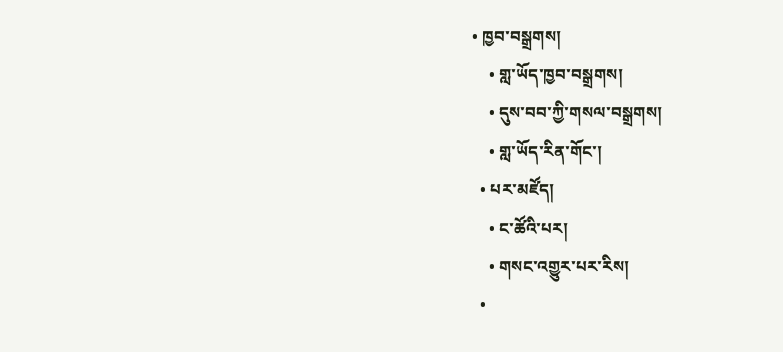• ཁྱབ་བསྒྲགས།
    • གླ་ཡོད་ཁྱབ་བསྒྲགས།
    • དུས་བབ་ཀྱི་གསལ་བསྒྲགས།
    • གླ་ཡོད་རིན་གོང་།
  • པར་མཛོད།
    • ང་ཚོའི་པར།
    • གསང་འགྱུར་པར་རིས།
  •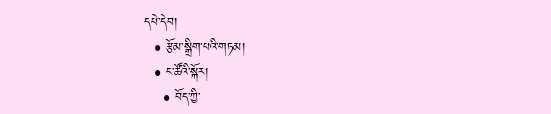དཔེ་དེབ།
  • རྩོམ་སྒྲིག་པའི་གཏམ།
  • ང་ཚོའི་སྐོར།
    • བོད་ཀྱི་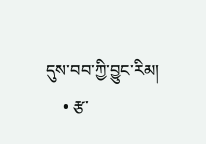དུས་བབ་ཀྱི་བྱུང་རིམ།
    • རྩ་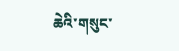ཆེའི་གསུང་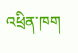འཕྲིན་ཁག